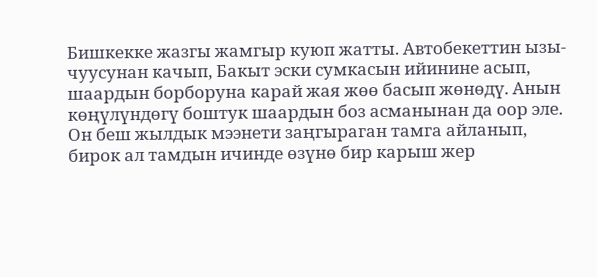Бишкекке жазгы жамгыр куюп жатты. Автобекеттин ызы-чуусунан качып, Бакыт эски сумкасын ийинине асып, шаардын борборуна карай жая жөө басып жөнөдү. Анын көңүлүндөгү боштук шаардын боз асманынан да оор эле. Он беш жылдык мээнети заңгыраган тамга айланып, бирок ал тамдын ичинде өзүнө бир карыш жер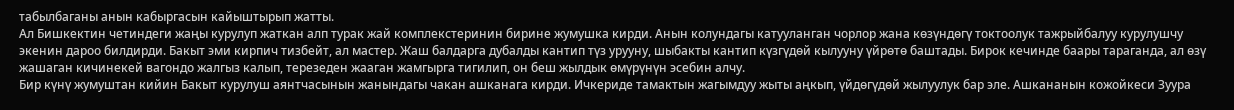табылбаганы анын кабыргасын кайыштырып жатты.
Ал Бишкектин четиндеги жаңы курулуп жаткан алп турак жай комплекстеринин бирине жумушка кирди. Анын колундагы катууланган чорлор жана көзүндөгү токтоолук тажрыйбалуу курулушчу экенин дароо билдирди. Бакыт эми кирпич тизбейт, ал мастер. Жаш балдарга дубалды кантип түз урууну, шыбакты кантип күзгүдөй кылууну үйрөтө баштады. Бирок кечинде баары тараганда, ал өзү жашаган кичинекей вагондо жалгыз калып, терезеден жааган жамгырга тигилип, он беш жылдык өмүрүнүн эсебин алчу.
Бир күнү жумуштан кийин Бакыт курулуш аянтчасынын жанындагы чакан ашканага кирди. Ичкериде тамактын жагымдуу жыты аңкып, үйдөгүдөй жылуулук бар эле. Ашкананын кожойкеси Зуура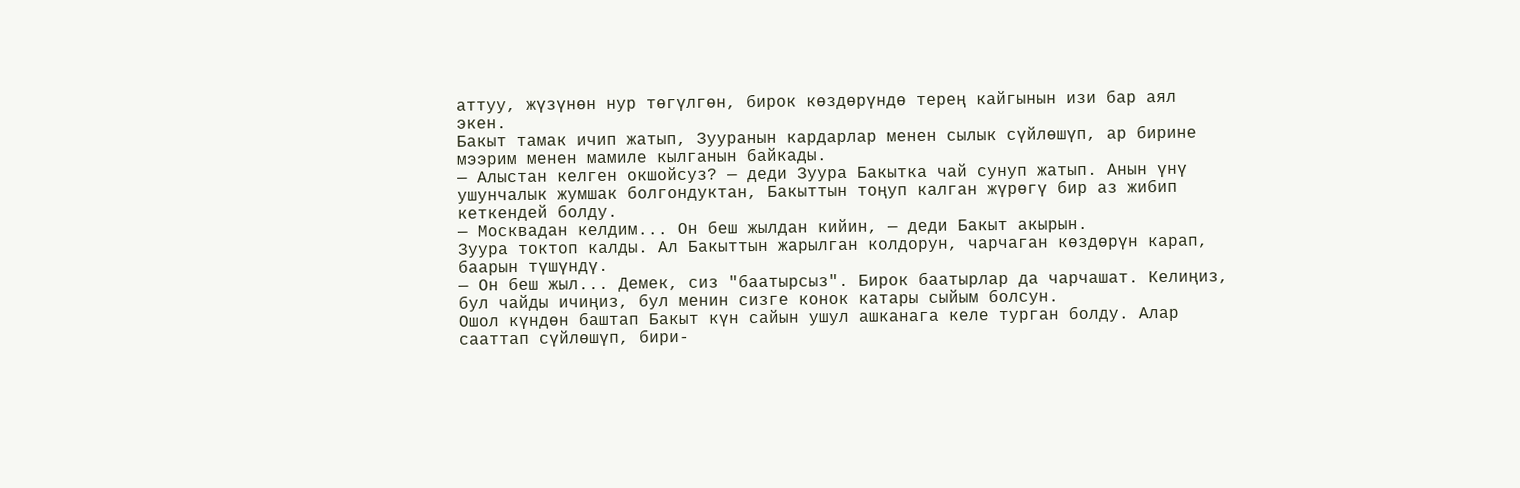аттуу, жүзүнөн нур төгүлгөн, бирок көздөрүндө терең кайгынын изи бар аял экен.
Бакыт тамак ичип жатып, Зууранын кардарлар менен сылык сүйлөшүп, ар бирине мээрим менен мамиле кылганын байкады.
— Алыстан келген окшойсуз? — деди Зуура Бакытка чай сунуп жатып. Анын үнү ушунчалык жумшак болгондуктан, Бакыттын тоңуп калган жүрөгү бир аз жибип кеткендей болду.
— Москвадан келдим... Он беш жылдан кийин, — деди Бакыт акырын.
Зуура токтоп калды. Ал Бакыттын жарылган колдорун, чарчаган көздөрүн карап, баарын түшүндү.
— Он беш жыл... Демек, сиз "баатырсыз". Бирок баатырлар да чарчашат. Келиңиз, бул чайды ичиңиз, бул менин сизге конок катары сыйым болсун.
Ошол күндөн баштап Бакыт күн сайын ушул ашканага келе турган болду. Алар сааттап сүйлөшүп, бири-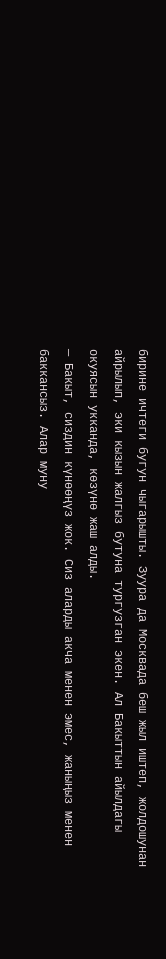бирине ичтеги бугун чыгарышты. Зуура да Москвада беш жыл иштеп, жолдошунан айрылып, эки кызын жалгыз бутуна тургузган экен. Ал Бакыттын айылдагы окуясын укканда, көзүнө жаш алды.
— Бакыт, сиздин күнөөңүз жок. Сиз аларды акча менен эмес, жаныңыз менен баккансыз. Алар муну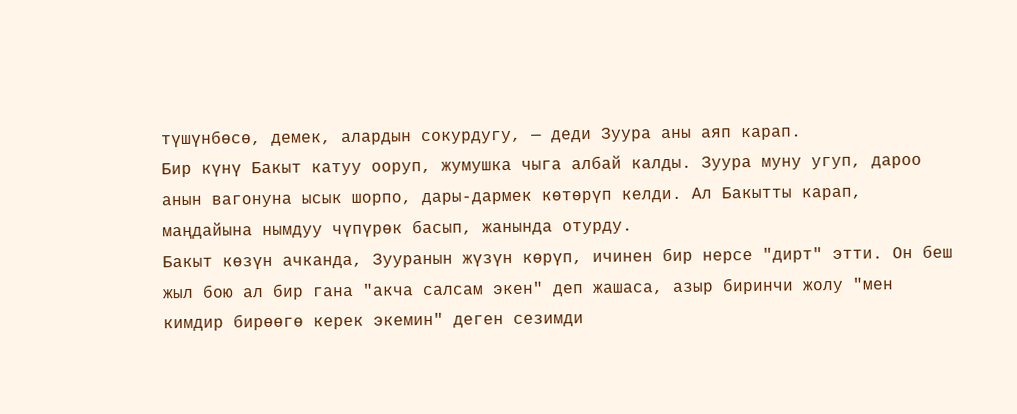түшүнбөсө, демек, алардын сокурдугу, — деди Зуура аны аяп карап.
Бир күнү Бакыт катуу ооруп, жумушка чыга албай калды. Зуура муну угуп, дароо анын вагонуна ысык шорпо, дары-дармек көтөрүп келди. Ал Бакытты карап, маңдайына нымдуу чүпүрөк басып, жанында отурду.
Бакыт көзүн ачканда, Зууранын жүзүн көрүп, ичинен бир нерсе "дирт" этти. Он беш жыл бою ал бир гана "акча салсам экен" деп жашаса, азыр биринчи жолу "мен кимдир бирөөгө керек экемин" деген сезимди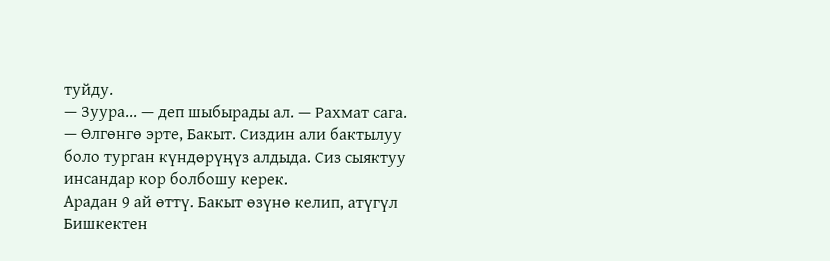туйду.
— Зуура... — деп шыбырады ал. — Рахмат сага.
— Өлгөнгө эрте, Бакыт. Сиздин али бактылуу боло турган күндөрүңүз алдыда. Сиз сыяктуу инсандар кор болбошу керек.
Арадан 9 ай өттү. Бакыт өзүнө келип, атүгүл Бишкектен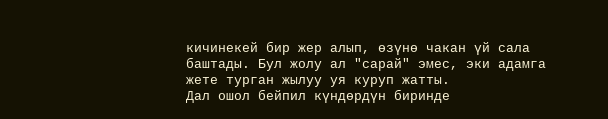кичинекей бир жер алып, өзүнө чакан үй сала баштады. Бул жолу ал "сарай" эмес, эки адамга жете турган жылуу уя куруп жатты.
Дал ошол бейпил күндөрдүн биринде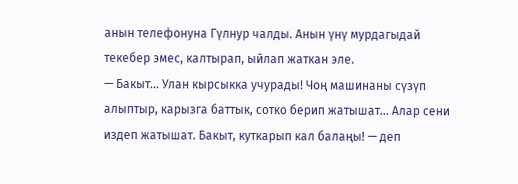анын телефонуна Гүлнур чалды. Анын үнү мурдагыдай текебер эмес, калтырап, ыйлап жаткан эле.
— Бакыт... Улан кырсыкка учурады! Чоң машинаны сүзүп алыптыр, карызга баттык, сотко берип жатышат... Алар сени издеп жатышат. Бакыт, куткарып кал балаңы! — деп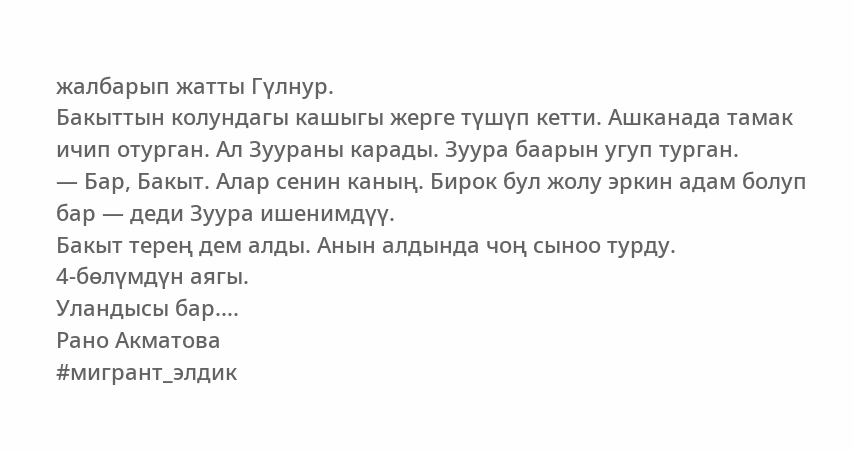жалбарып жатты Гүлнур.
Бакыттын колундагы кашыгы жерге түшүп кетти. Ашканада тамак ичип отурган. Ал Зуураны карады. Зуура баарын угуп турган.
— Бар, Бакыт. Алар сенин каның. Бирок бул жолу эркин адам болуп бар — деди Зуура ишенимдүү.
Бакыт терең дем алды. Анын алдында чоң сыноо турду.
4-бөлүмдүн аягы.
Уландысы бар....
Рано Акматова
#мигрант_элдик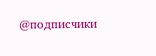@подписчики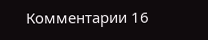Комментарии 16